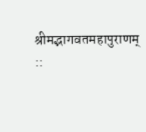श्रीमद्भागवतमहापुराणम् ::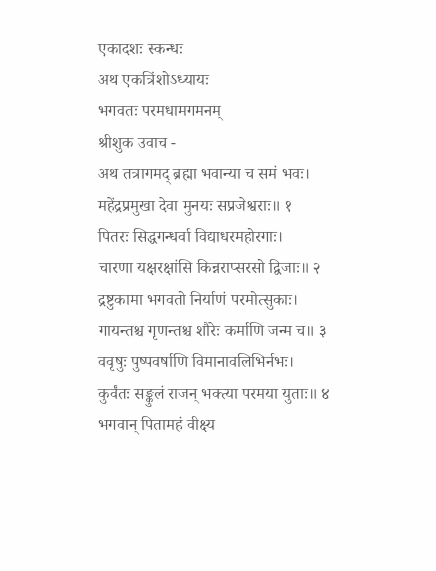एकादशः स्कन्धः
अथ एकत्रिंशोऽध्यायः
भगवतः परमधामगमनम्
श्रीशुक उवाच -
अथ तत्रागमद् ब्रह्मा भवान्या च समं भवः।
महेंद्रप्रमुखा देवा मुनयः सप्रजेश्वराः॥ १
पितरः सिद्धगन्धर्वा विद्याधरमहोरगाः।
चारणा यक्षरक्षांसि किन्नराप्सरसो द्विजाः॥ २
द्रष्टुकामा भगवतो निर्याणं परमोत्सुकाः।
गायन्तश्च गृणन्तश्च शौरेः कर्माणि जन्म च॥ ३
ववृषुः पुष्पवर्षाणि विमानावलिभिर्नभः।
कुर्वंतः सङ्कुलं राजन् भक्त्या परमया युताः॥ ४
भगवान् पितामहं वीक्ष्य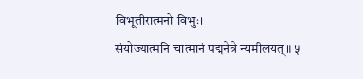विभूतीरात्मनो विभुः।
संयोज्यात्मनि चात्मानं पद्मनेत्रे न्यमीलयत्॥ ५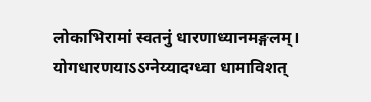लोकाभिरामां स्वतनुं धारणाध्यानमङ्गलम्।
योगधारणयाऽऽग्नेय्यादग्ध्वा धामाविशत्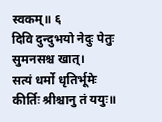स्वकम्॥ ६
दिवि दुन्दुभयो नेदुः पेतुः सुमनसश्च खात्।
सत्यं धर्मो धृतिर्भूमेः कीर्तिः श्रीश्चानु तं ययुः॥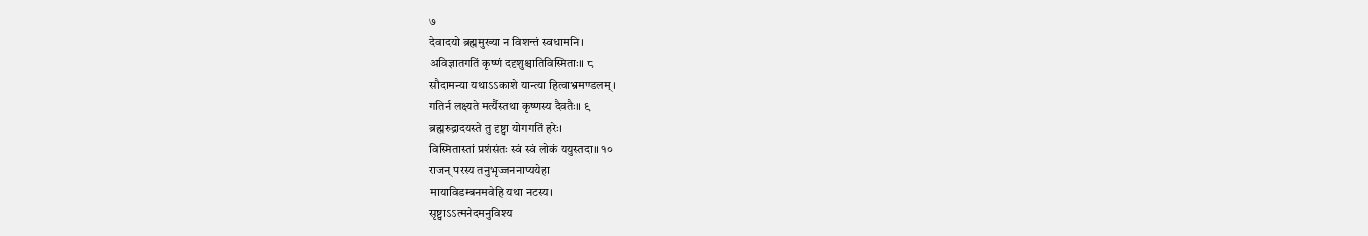७
देवादयो ब्रह्ममुख्या न विशन्तं स्वधामनि।
अविज्ञातगतिं कृष्णं ददृशुश्चातिविस्मिताः॥ ८
सौदामन्या यथाऽऽकाशे यान्त्या हित्वाभ्रमण्डलम्।
गतिर्न लक्ष्यते मर्त्यैस्तथा कृष्णस्य दैवतैः॥ ९
ब्रह्मरुद्रादयस्ते तु दृष्ट्वा योगगतिं हरेः।
विस्मितास्तां प्रशंसंतः स्वं स्वं लोकं ययुस्तदा॥ १०
राजन् परस्य तनुभृज्जननाप्ययेहा
मायाविडम्बनमवेहि यथा नटस्य।
सृष्ट्वाऽऽत्मनेदमनुविश्य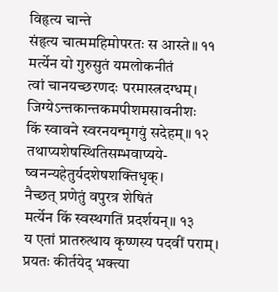विहृत्य चान्ते
संहृत्य चात्ममहिमोपरतः स आस्ते॥ ११
मर्त्येन यो गुरुसुतं यमलोकनीतं
त्वां चानयच्छरणदः परमास्त्रदग्धम्।
जिग्येऽन्तकान्तकमपीशमसावनीशः
किं स्वावने स्वरनयन्मृगयुं सदेहम्॥ १२
तथाप्यशेषस्थितिसम्भवाप्यये-
ष्वनन्यहेतुर्यदशेषशक्तिधृक्।
नैच्छत् प्रणेतुं वपुरत्र शेषितं
मर्त्येन किं स्वस्थगतिं प्रदर्शयन्॥ १३
य एतां प्रातरुत्थाय कृष्णस्य पदवीं पराम्।
प्रयतः कीर्तयेद् भक्त्या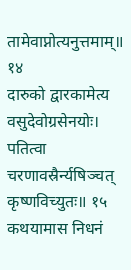तामेवाप्नोत्यनुत्तमाम्॥ १४
दारुको द्वारकामेत्य वसुदेवोग्रसेनयोः।
पतित्वा चरणावस्रैर्न्यषिञ्चत् कृष्णविच्युतः॥ १५
कथयामास निधनं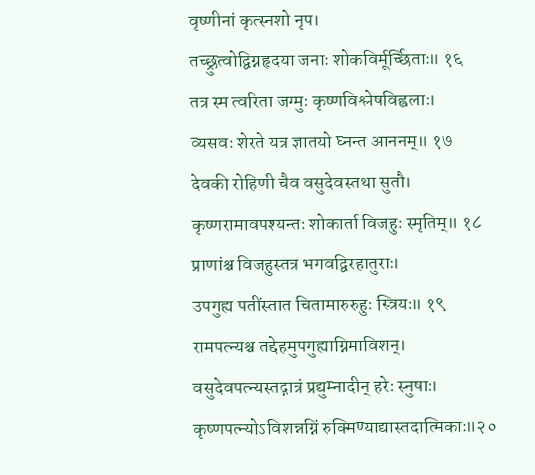वृष्णीनां कृत्स्नशो नृप।
तच्छ्रुत्वोद्विग्नहृदया जनाः शोकविर्मूर्च्छिताः॥ १६
तत्र स्म त्वरिता जग्मुः कृष्णविश्लेषविह्वलाः।
व्यसवः शेरते यत्र ज्ञातयो घ्नन्त आननम्॥ १७
देवकी रोहिणी चैव वसुदेवस्तथा सुतौ।
कृष्णरामावपश्यन्तः शोकार्ता विजहुः स्मृतिम्॥ १८
प्राणांश्च विजहुस्तत्र भगवद्विरहातुराः।
उपगुह्य पतींस्तात चितामारुरुहुः स्त्रियः॥ १९
रामपत्न्यश्च तद्देहमुपगुह्याग्निमाविशन्।
वसुदेवपत्न्यस्तद्गात्रं प्रद्युम्नादीन् हरेः स्नुषाः।
कृष्णपत्न्योऽविशन्नग्निं रुक्मिण्याद्यास्तदात्मिकाः॥२०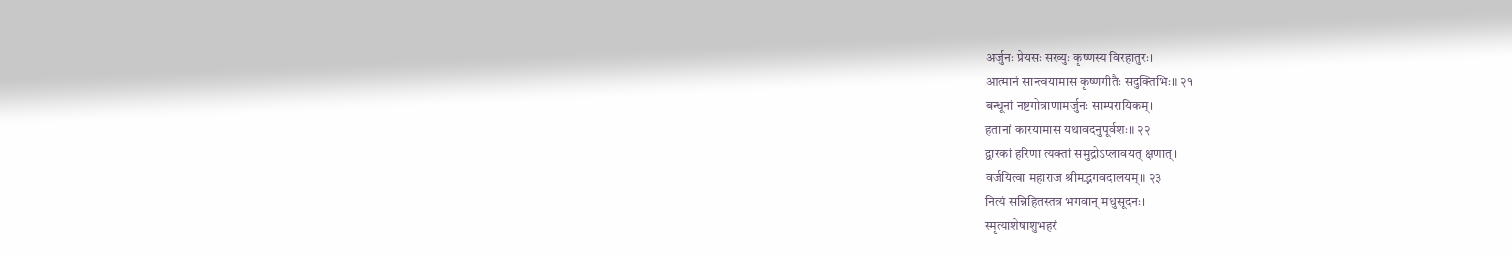अर्जुनः प्रेयसः सख्युः कृष्णस्य विरहातुरः।
आत्मानं सान्त्वयामास कृष्णगीतैः सदुक्तिभिः॥ २१
बन्धूनां नष्टगोत्राणामर्जुनः साम्परायिकम्।
हतानां कारयामास यथावदनुपूर्वशः॥ २२
द्वारकां हरिणा त्यक्तां समुद्रोऽप्लावयत् क्षणात्।
वर्जयित्वा महाराज श्रीमद्भगवदालयम्॥ २३
नित्यं सन्निहितस्तत्र भगवान् मधुसूदनः।
स्मृत्याशेषाशुभहरं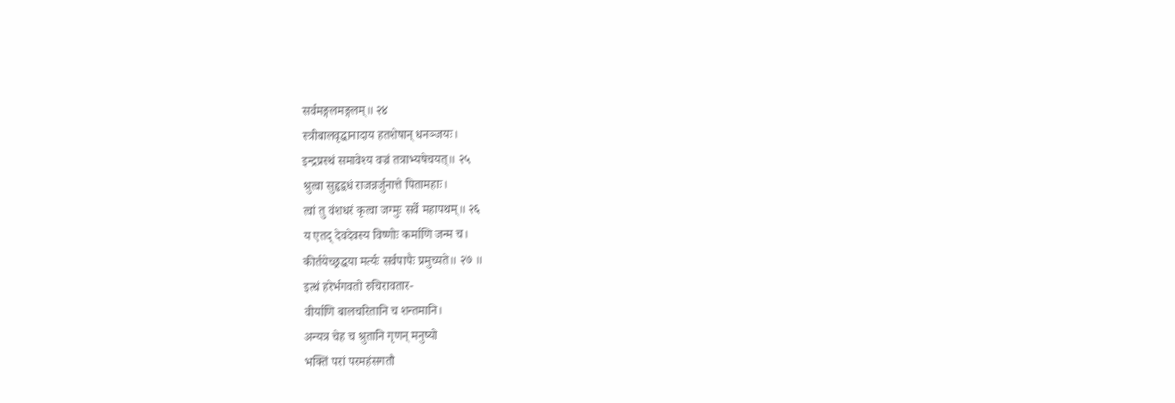सर्वमङ्गलमङ्गलम्॥ २४
स्त्रीबालवृद्धानादाय हतशेषान् धनञ्जयः।
इन्द्रप्रस्थं समावेश्य वज्रं तत्राभ्यषेचयत्॥ २५
श्रुत्वा सुहृद्वधं राजन्नर्जुनात्ते पितामहाः।
त्वां तु वंशधरं कृत्वा जग्मुः सर्वे महापथम्॥ २६
य एतद् देवदेवस्य विष्णोः कर्माणि जन्म च।
कीर्तयेच्छ्रद्धया मर्त्यः सर्वपापैः प्रमुच्यते॥ २७ ॥
इत्थं हरेर्भगवतो रुचिरावतार-
वीर्याणि बालचरितानि च शन्तमानि।
अन्यत्र चेह च श्रुतानि गृणन् मनुष्यो
भक्तिं परां परमहंसगतौ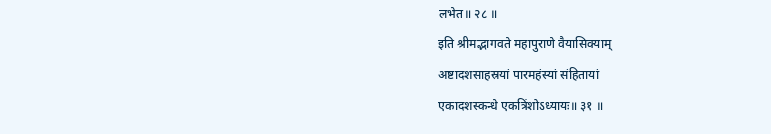लभेत॥ २८ ॥
इति श्रीमद्भागवते महापुराणे वैयासिक्याम्
अष्टादशसाहस्रयां पारमहंस्यां संहितायां
एकादशस्कन्धे एकत्रिंशोऽध्यायः॥ ३१ ॥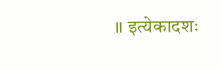॥ इत्येकादशः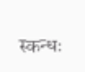स्कन्धः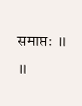समाप्तः ॥
॥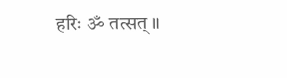हरिः ॐ तत्सत् ॥